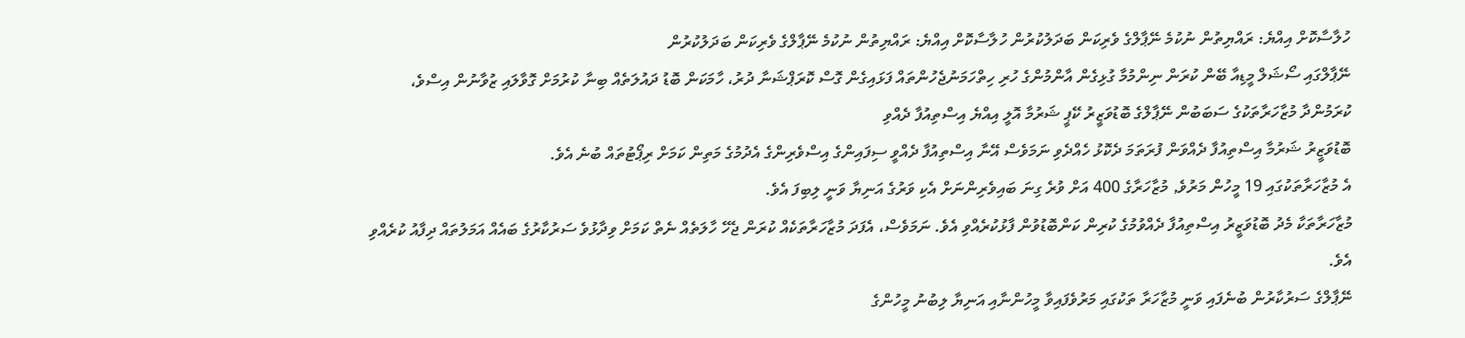ހުލާސާކޮށް އިއްޔެ: ރައްޔިތުން ނުކުމެ ނޭޕާލްގެ ވެރިކަން ބަދަލުކުރުން ހުލާސާކޮށް އިއްޔެ: ރައްޔިތުން ނުކުމެ ނޭޕާލްގެ ވެރިކަން ބަދަލުކުރުން
ނޭޕާލްގައި ސޯޝަލް މީޑިއާ ބޭން ކުރަން ނިންމުމާ ގުޅިގެން އާންމުންގެ ހުރި ހިތްހަމަނުޖެހުންތައް ފަޅައިގެން ގޮސް ކޮރަޕްޝަނާ ދުރު، ހާމަކަން ބޮޑު ދައުލަތެއް ބިނާ ކުރުމަށް ގޮވާލައި ޒުވާނުން އިސްވެ، ކުރަމުންދާ މުޒާހަރާތަކުގެ ސަބަބުން ނޭޕާލްގެ ބޮޑުވަޒީރު ކޭޕީ ޝަރުމާ އޮލީ އިއްޔެ އިސްތިއުފާ ދެއްވި
ބޮޑުވަޒީރު ޝަރުމާ އިސްތިއުފާ ދެއްވަން ފުރަތަމަ ދެކޮޅު ހެއްދެވި ނަމަވެސް އޭނާ އިސްތިއުފާ ދެއްވީ ސިފައިންގެ އިސްވެރިންގެ އެދުމުގެ މަތިން ކަމަށް ރިޕޯޓުތައް ބުނެ އެވެ.
އެ މުޒާހަރާތަކުގައި 19 މީހުން މަރުވެ, މުޒާހަރާގެ 400 އަށް ވުރެ ގިނަ ބައިވެރިންނަށް އެކި ވަރުގެ އަނިޔާ ވަނީ ލިބިފަ އެވެ.
މުޒާހަރާތަކާ މެދު ބޮޑުވަޒީރު އިސްތިއުފާ ދެއްވުމުގެ ކުރިން ކަންބޮޑުވުން ފާޅުކުރެއްވި އެވެ. ނަމަވެސް، އެފަދަ މުޒާހަރާތަކެއް ކުރަން ޖެހޭ ހާލަތެއް ނެތް ކަމަށް ވިދާޅުވެ ސަރުކާރުގެ ބައެއް އަމަލުތައް ދިފާއު ކުރެއްވި އެވެ.
ނޭޕާލްގެ ސަރުކާރުން ބުނެފައި ވަނީ މުޒާހަރާ ތަކުގައި މަރުވެފައިވާ މީހުންނާއި އަނިޔާ ލިބުނު މީހުންގެ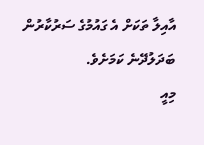އާއިލާ ތަކަށް އެ ގައުމުގެ ސަރުކާރުން ބަދަލުދޭނެ ކަމަށެވެ.
މިއީ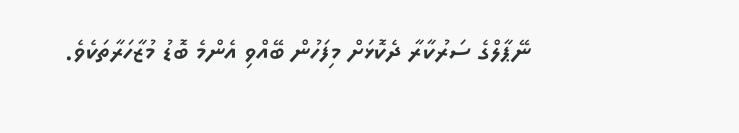ނޭޕާލްގެ ސަރުކާރާ ދެކޮޅަށް މިފަހުން ބޭއްވި އެންމެ ބޮޑު މުޒާހަރާތަކެވެ.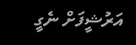އަރުޝީފަށް ނެގީ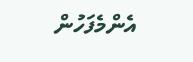އެންމެފަހުން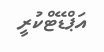އަޕްޑޭޓްކުރީ